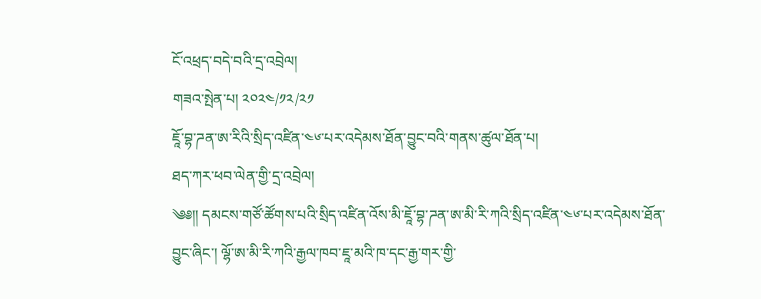ངོ་འཕྲད་བདེ་བའི་དྲ་འབྲེལ།
གཟའ་སྤེན་པ། ༢༠༢༤/༡༢/༢༡
ཇཱོ་བྷ་ཌན་ཨ་རིའི་སྲིད་འཛིན་༤༦་པར་འདེམས་ཐོན་བྱུང་བའི་གནས་ཚུལ་ཐོན་པ།
ཐད་ཀར་ཕབ་ལེན་གྱི་དྲ་འབྲེལ།
༄༅།། དམངས་གཙོ་ཚོགས་པའི་སྲིད་འཛིན་འོས་མི་ཇཱོ་བྷ་ཌན་ཨ་མི་རི་ཀའི་སྲིད་འཛིན་༤༦་པར་འདེམས་ཐོན་བྱུང་ཞིང་། ལྷོ་ཨ་མི་རི་ཀའི་རྒྱལ་ཁབ་ཇཱ་མའི་ཁ་དང་རྒྱ་གར་གྱི་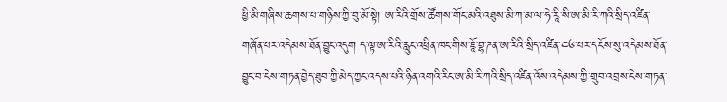ཕྱི་མི་གཞིས་ཆགས་པ་གཉིས་ཀྱི་བུ་མོ་སྟེ། ཨ་རིའི་གྲོས་ཚོགས་གོང་མའི་འཐུས་མི་ཀ་མ་ལ་ཧེ་རཱི་སི་ཨ་མི་རི་ཀའི་སྲིད་འཛིན་གཞོན་པར་འདེམས་ཐོན་བྱུང་འདུག ད་ལྟ་ཨ་རིའི་རླུང་འཕྲིན་ཁང་གིས་ཇཱོ་བྷ་ཌན་ཨ་རིའི་སྲིད་འཛིན་༤༦་པར་དངོས་སུ་འདེམས་ཐོན་བྱུང་བ་ངེས་གཏན་བྱེད་ཐུབ་ཀྱི་མེད་ཀྱང་འདས་པའི་ཉིན་འགའི་རིང་ཨ་མི་རི་ཀའི་སྲིད་འཛིན་འོས་འདེམས་ཀྱི་གྲུབ་འབྲས་ངེས་གཏན་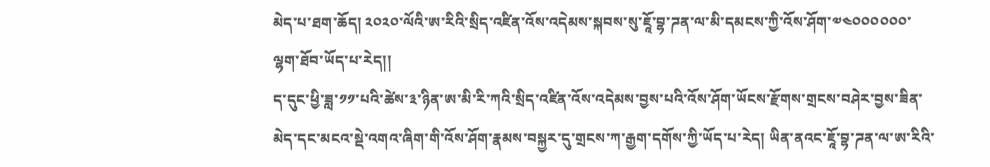མེད་པ་ཐག་ཆོད། ༢༠༢༠་ལོའི་ཨ་རིའི་སྲིད་འཛིན་འོས་འདེམས་སྐབས་སུ་ཇཱོ་བྷ་ཌན་ལ་མི་དམངས་ཀྱི་འོས་ཤོག་༧༤༠༠༠༠༠༠་ལྷག་ཐོབ་ཡོད་པ་རེད།།
ད་དུང་ཕྱི་ཟླ་༡༡་པའི་ཚེས་༣་ཉིན་ཨ་མི་རི་ཀའི་སྲིད་འཛིན་འོས་འདེམས་བྱས་པའི་འོས་ཤོག་ཡོངས་རྫོགས་གྲངས་བཤེར་བྱས་ཟིན་མེད་དང་མངའ་སྡེ་འགའ་ཞིག་གི་འོས་ཤོག་རྣམས་བསྐྱར་དུ་གྲངས་ཀ་རྒྱག་དགོས་ཀྱི་ཡོད་པ་རེད། ཡིན་ནའང་ཇཱོ་བྷ་ཌན་ལ་ཨ་རིའི་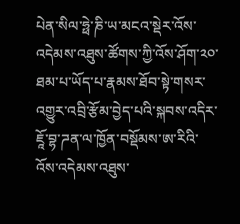པེན་སིལ་ཧྥེ་ཎི་ཡ་མངའ་སྡེར་འོས་འདེམས་འཐུས་ཚོགས་ཀྱི་འོས་ཤོག་༢༠་ཐམ་པ་ཡོད་པ་རྣམས་ཐོབ་སྟེ་གསར་འགྱུར་འབྲི་རྩོམ་བྱེད་པའི་སྐབས་འདིར་ཇཱོ་བྷ་ཌན་ལ་ཁྱོན་བསྡོམས་ཨ་རིའི་འོས་འདེམས་འཐུས་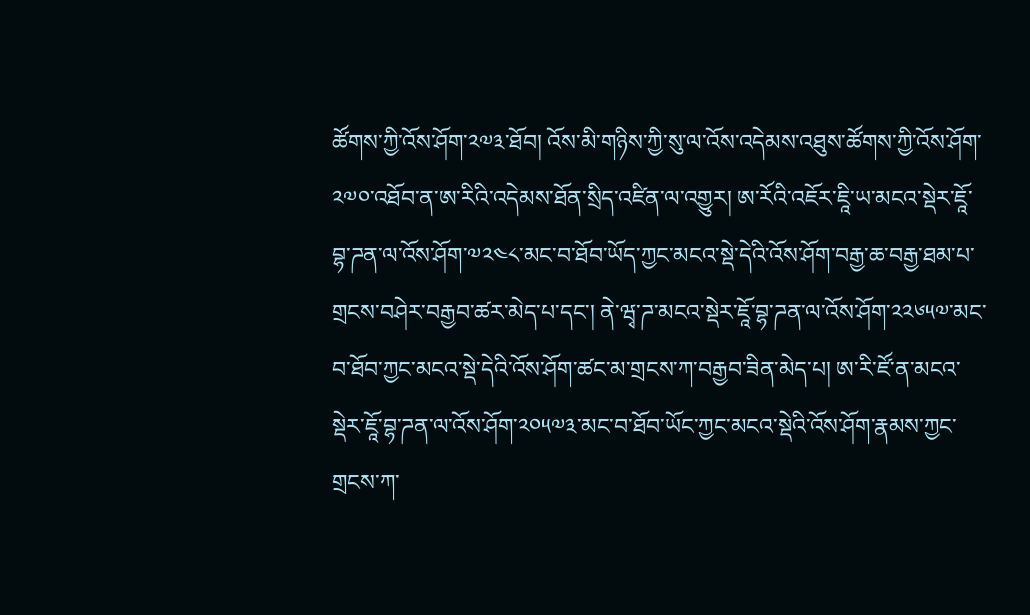ཚོགས་ཀྱི་འོས་ཤོག་༢༧༣་ཐོབ། འོས་མི་གཉིས་ཀྱི་སུ་ལ་འོས་འདེམས་འཐུས་ཚོགས་ཀྱི་འོས་ཤོག་༢༧༠་འཐོབ་ན་ཨ་རིའི་འདེམས་ཐོན་སྲིད་འཛིན་ལ་འགྱུར། ཨ་རོའི་འཇོར་ཇཱི་ཡ་མངའ་སྡེར་ཇཱོ་བྷ་ཌན་ལ་འོས་ཤོག་༧༢༤༨་མང་བ་ཐོབ་ཡོད་ཀྱང་མངའ་སྡེ་དེའི་འོས་ཤོག་བརྒྱ་ཆ་བརྒྱ་ཐམ་པ་གྲངས་བཤེར་བརྒྱབ་ཚར་མེད་པ་དང་། ནེ་ཝྭ་ཌ་མངའ་སྡེར་ཇཱོ་བྷ་ཌན་ལ་འོས་ཤོག་༢༢༦༥༧་མང་བ་ཐོབ་ཀྱང་མངའ་སྡེ་དེའི་འོས་ཤོག་ཚང་མ་གྲངས་ཀ་བརྒྱབ་ཟིན་མེད་པ། ཨ་རི་ཛོ་ན་མངའ་སྡེར་ཇཱོ་བྷ་ཌན་ལ་འོས་ཤོག་༢༠༥༧༣་མང་བ་ཐོབ་ཡོང་ཀྱང་མངའ་སྡེའི་འོས་ཤོག་རྣམས་ཀྱང་གྲངས་ཀ་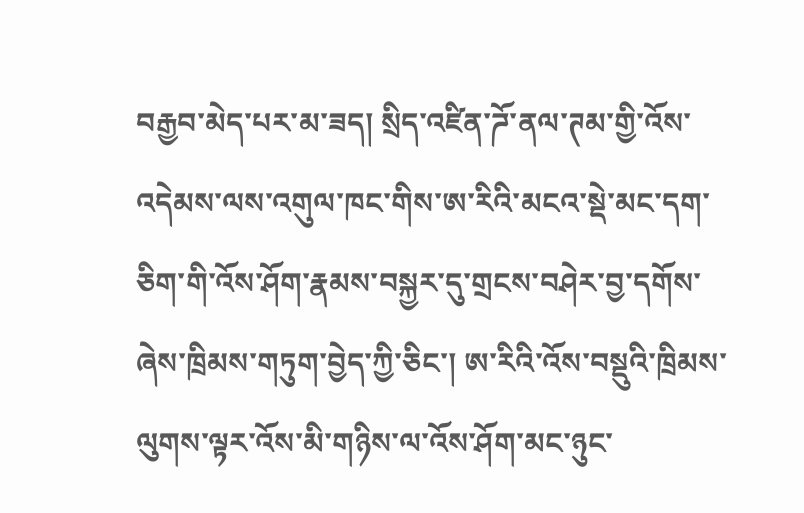བརྒྱབ་མེད་པར་མ་ཟད། སྲིད་འཛིན་ཌོ་ནལ་ཊམ་གྱི་འོས་འདེམས་ལས་འགུལ་ཁང་གིས་ཨ་རིའི་མངའ་སྡེ་མང་དག་ཅིག་གི་འོས་ཤོག་རྣམས་བསྐྱར་དུ་གྲངས་བཤེར་བྱ་དགོས་ཞེས་ཁྲིམས་གཏུག་བྱེད་ཀྱི་ཅིང་། ཨ་རིའི་འོས་བསྡུའི་ཁྲིམས་ལུགས་ལྟར་འོས་མི་གཉིས་ལ་འོས་ཤོག་མང་ཉུང་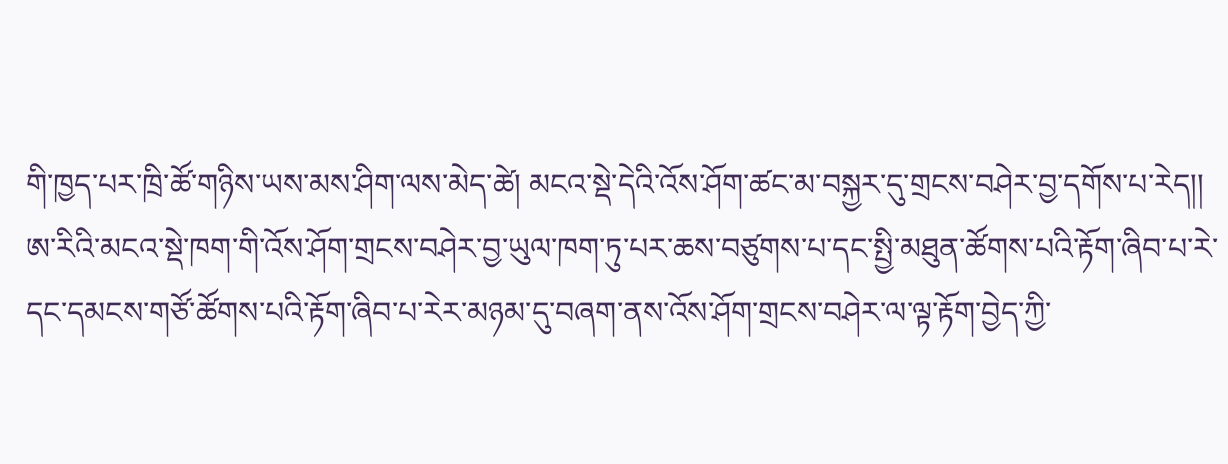གི་ཁྱད་པར་ཁྲི་ཚོ་གཉིས་ཡས་མས་ཤིག་ལས་མེད་ཚེ། མངའ་སྡེ་དེའི་འོས་ཤོག་ཚང་མ་བསྐྱར་དུ་གྲངས་བཤེར་བྱ་དགོས་པ་རེད།།
ཨ་རིའི་མངའ་སྡེ་ཁག་གི་འོས་ཤོག་གྲངས་བཤེར་བྱ་ཡུལ་ཁག་ཏུ་པར་ཆས་བཙུགས་པ་དང་སྤྱི་མཐུན་ཚོགས་པའི་རྟོག་ཞིབ་པ་རེ་དང་དམངས་གཙོ་ཚོགས་པའི་རྟོག་ཞིབ་པ་རེར་མཉམ་དུ་བཞག་ནས་འོས་ཤོག་གྲངས་བཤེར་ལ་ལྟ་རྟོག་བྱེད་ཀྱི་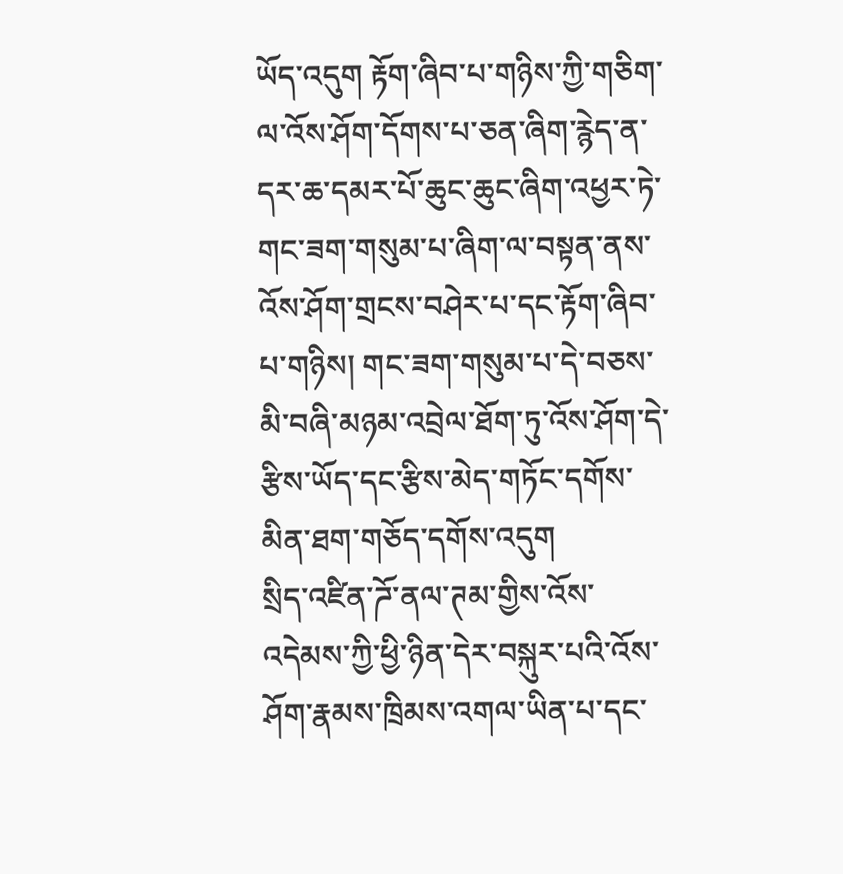ཡོད་འདུག རྟོག་ཞིབ་པ་གཉིས་ཀྱི་གཅིག་ལ་འོས་ཤོག་དོགས་པ་ཅན་ཞིག་རྙེད་ན་དར་ཆ་དམར་པོ་ཆུང་ཆུང་ཞིག་འཕྱར་ཏེ་གང་ཟག་གསུམ་པ་ཞིག་ལ་བསྟན་ནས་འོས་ཤོག་གྲངས་བཤེར་པ་དང་རྟོག་ཞིབ་པ་གཉིས། གང་ཟག་གསུམ་པ་དེ་བཅས་མི་བཞི་མཉམ་འབྲེལ་ཐོག་ཏུ་འོས་ཤོག་དེ་རྩིས་ཡོད་དང་རྩིས་མེད་གཏོང་དགོས་མིན་ཐག་གཅོད་དགོས་འདུག
སྲིད་འཛིན་ཌོ་ནལ་ཊམ་གྱིས་འོས་འདེམས་ཀྱི་ཕྱི་ཉིན་དེར་བསྐུར་པའི་འོས་ཤོག་རྣམས་ཁྲིམས་འགལ་ཡིན་པ་དང་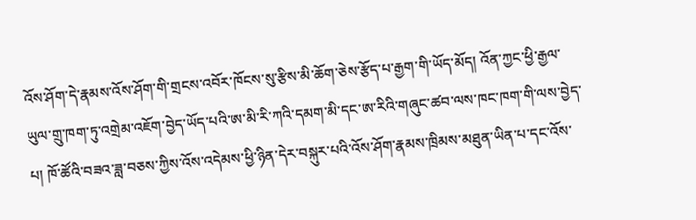འོས་ཤོག་དེ་རྣམས་འོས་ཤོག་གི་གྲངས་འབོར་ཁོངས་སུ་རྩིས་མི་ཆོག་ཅེས་རྩོད་པ་རྒྱག་གི་ཡོད་མོད། འོན་ཀྱང་ཕྱི་རྒྱལ་ཡུལ་གྲུ་ཁག་ཏུ་འགྲེམ་འཇོག་བྱེད་ཡོད་པའི་ཨ་མི་རི་ཀའི་དམག་མི་དང་ཨ་རིའི་གཞུང་ཚབ་ལས་ཁང་ཁག་གི་ལས་བྱེད་པ། ཁོ་ཚོའི་བཟའ་ཟླ་བཅས་ཀྱིས་འོས་འདེམས་ཕྱི་ཉིན་དེར་བསྐུར་པའི་འོས་ཤོག་རྣམས་ཁྲིམས་མཐུན་ཡིན་པ་དང་འོས་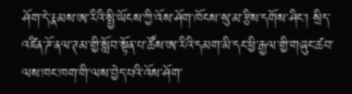ཤོག་དེ་རྣམས་ཨ་རིའི་སྤྱི་ཡོངས་ཀྱི་འོས་ཤོག་ཁོངས་སུ་མ་རྩིས་དགོས་ཤིང་། སྲིད་འཛིན་ཌོ་ནལ་ཊམ་གྱི་སློབ་སྟོན་པ་ཚོས་ཨ་རིའི་དམག་མི་དང་ཕྱི་རྒྱལ་གྱི་གཞུང་ཚབ་ལས་ཁང་ཁག་གི་ལས་བྱེད་པའི་འོས་ཤོག་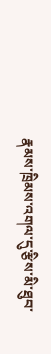རྣམས་ཁྲིམས་འགལ་དུ་རྩིས་མི་ཐུབ་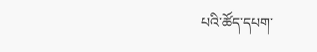པའི་ཚོད་དཔག་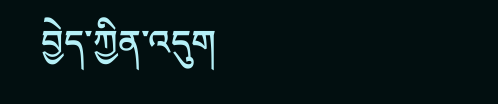བྱེད་ཀྱིན་འདུག